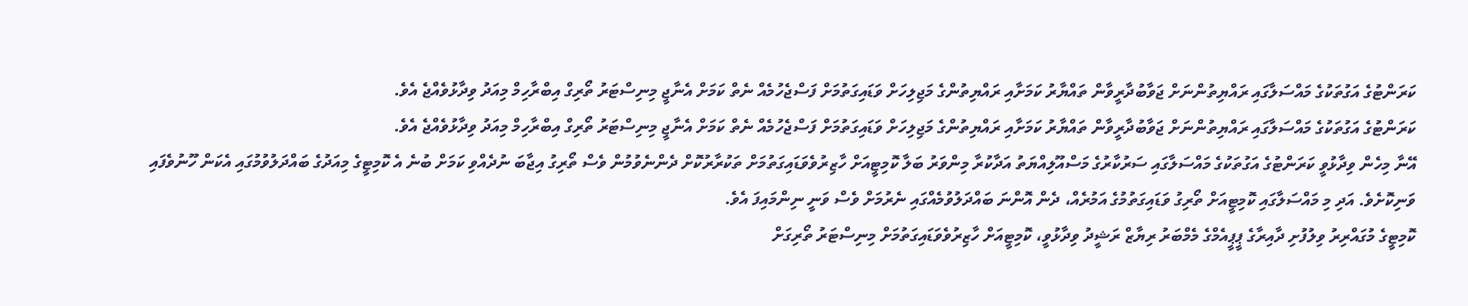ކަރަންޓުގެ އަގުތަކުގެ މައްސަލާގައި ރައްޔިތުންނަށް ޖަވާބުދާރީވާން ތައްޔާރު ކަމަށާއި ރައްޔިތުންގެ މަޖިލިހަށް ވަޑައިގަތުމަށް ފަސްޖެހުމެއް ނެތް ކަމަށް އެނާޖީ މިނިސްޓަރު ތޯރިގް އިބްރާހިމް މިއަދު ވިދާޅުވެއްޖެ އެވެ.
ކަރަންޓުގެ އަގުތަކުގެ މައްސަލާގައި ރައްޔިތުންނަށް ޖަވާބުދާރީވާން ތައްޔާރު ކަމަށާއި ރައްޔިތުންގެ މަޖިލިހަށް ވަޑައިގަތުމަށް ފަސްޖެހުމެއް ނެތް ކަމަށް އެނާޖީ މިނިސްޓަރު ތޯރިގް އިބްރާހިމް މިއަދު ވިދާޅުވެއްޖެ އެވެ.
އޭނާ މިހެން ވިދާޅުވީ ކަރަންޓުގެ އަގުތަކުގެ މައްސަލާގައި ސަރުކާރުގެ މަސްއޫލިއްޔަތު އަދާކުރާ މިންވަރު ބަލާ ކޮމިޓީއަށް ހާޒިރުވެވަޑައިގަތުމަށް ތަކުރާރުކޮށް ދެންނެވުމުން ވެސް ތޯރިގު އިޖާބަ ނުދެއްވި ކަމަށް ބުނެ އެ ކޮމިޓީގެ މިއަދުގެ ބައްދަލުވުމުގައި އެކަން ހޫނުވެފައި ވަނިކޮށެވެ. އަދި މި މައްސަލާގައި ކޮމިޓީއަށް ތޯރިގު ވަޑައިގަތުމުގެ އަމުރެއް، ދެން އޮންނަ ބައްދަލުވުމެއްގައި ނެރުމަށް ވެސް ވަނީ ނިންމައިފަ އެވެ.
ކޮމިޓީގެ މުގައްރިރު ވިލުފުށި ދާއިރާގެ ޕީޕީއެމްގެ މެމްބަރު ރިޔާޒް ރަޝީދު ވިދާޅުވީ، ކޮމިޓީއަށް ހާޒިރުވެވަޑައިގަތުމަށް މިނިސްޓަރު ތޯރިގަށް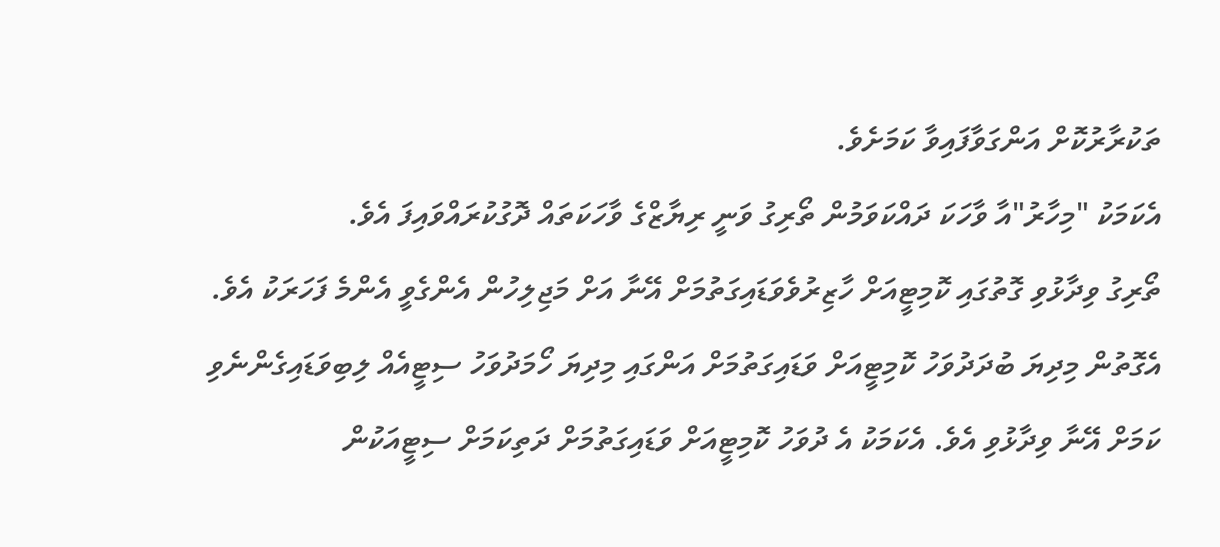ތަކުރާރުކޮށް އަންގަވާފައިވާ ކަމަށެވެ.
އެކަމަކު "މިހާރު"އާ ވާހަކަ ދައްކަވަމުން ތޯރިގު ވަނީ ރިޔާޒްގެ ވާހަކަތައް ދޮގުކުރައްވައިފަ އެވެ.
ތޯރިގު ވިދާޅުވި ގޮތުގައި ކޮމިޓީއަށް ހާޒިރުވެވަޑައިގަތުމަށް އޭނާ އަށް މަޖިލިހުން އެންގެވީ އެންމެ ފަހަރަކު އެވެ. އެގޮތުން މިދިޔަ ބުދަދުވަހު ކޮމިޓީއަށް ވަޑައިގަތުމަށް އަންގައި މިދިޔަ ހޯމަދުވަހު ސިޓީއެއް ލިބިވަޑައިގެންނެވި ކަމަށް އޭނާ ވިދާޅުވި އެވެ. އެކަމަކު އެ ދުވަހު ކޮމިޓީއަށް ވަޑައިގަތުމަށް ދަތިކަމަށް ސިޓީއަކުން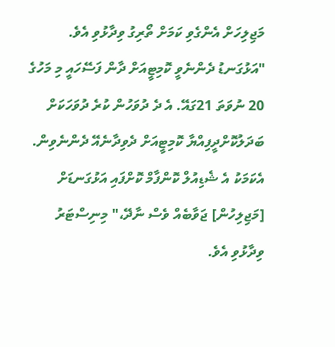މަޖިލިހަށް އެންގެވި ކަމަށް ތޯރިގު ވިދާޅުވި އެވެ.
"އަޅުގަނޑު ދެންނެވީ ކޮމިޓީއަށް ދާން ފަސޭހައީ މި މަހުގެ 20 ނުވަތަ 21ގައޭ. އެ ދެ ދުވަހުން ކުރެ ދުވަހަކަށް ބަދަލުކޮށްދީފިއްޔާ ކޮމިޓީއަށް ދެވިދާނެއޭ ދެންނެވިން. އެކަމަކު އެ ޝެޑިއުލް ކޮންފާމް ކޮށްފައި އަޅުގަނޑަށް [މަޖިލިހުން] ޖަވާބެއް ވެސް ނާދޭ،" މިނިސްޓަރު ވިދާޅުވި އެވެ.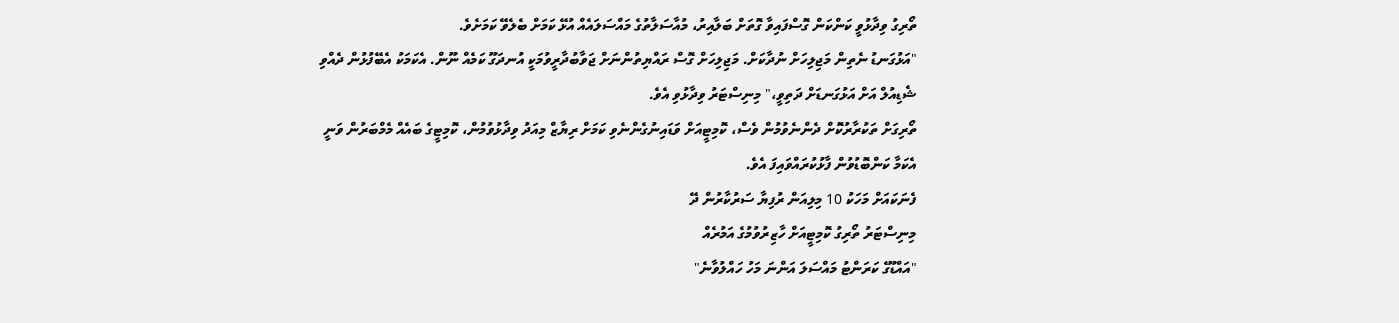ތޯރިގު ވިދާޅުވީ ކަންކަން ގޮސްފައިވާ ގޮތަށް ބަލާއިރު، މުއާސަލާތުގެ މައްސަލައެއް އުޅޭ ކަމަށް ބެލެވޭ ކަމަށެވެ.
"އަޅުގަނޑު ނެތިން މަޖިލިހަށް ނުދާކަށް. މަޖިލިހަށް ގޮސް ރައްޔިތުންނަށް ޖަވާބުދާރީވުމަކީ އުނދަގޫ ކަމެއް ނޫން. އެކަމަކު އެބޭފުޅުން ދެއްވި ޝެޑިއުލް އަށް އަޅުގަނޑަށް ދަތިވީ،" މިނިސްޓަރު ވިދާޅުވި އެވެ.
ތޯރިގަށް ތަކުރާރުކޮށް ދެންނެވުމުން ވެސް، ކޮމިޓީއަށް ވަޑައިނުގެންނެވި ކަމަށް ރިޔާޒް މިއަދު ވިދާޅުވުމުން، ކޮމިޓީގެ ބައެއް މެމްބަރުން ވަނީ އެކަމާ ކަންބޮޑުވުން ފާޅުކުރައްވައިފަ އެވެ.
ފެނަކައަށް މަހަކު 10 މިލިއަން ރުފިޔާ ސަރުކާރުން ދޭ
މިނިސްޓަރު ތޯރިގު ކޮމިޓީއަށް ހާޒިރުވުމުގެ އަމުރެއް
"އައްޑޫގެ ކަރަންޓު މައްސަލަ އަންނަ މަހު ހައްލުވާނެ"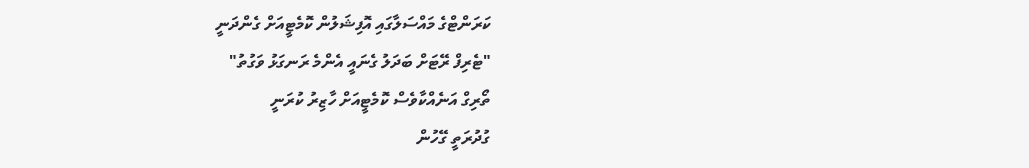ކަރަންޓްގެ މައްސަލާގައި އޮފިޝަލުން ކޮމެޓީއަށް ގެންދަނީ
"ޓެރިފް ރޭޓަށް ބަދަލު ގެނައީ އެންމެ ރަނގަޅު ވަގުތު"
ތޯރިގް އަނެއްކާވެސް ކޮމެޓީއަށް ހާޒިރު ކުރަނީ
ގުދުރަތީ ގޭހުން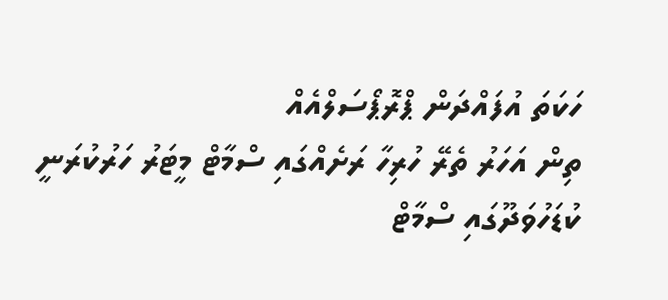ހަކަތަ އުފައްދަން ޕްރޮޕޯސަލްއެއް
ތިން އަހަރު ތެރޭ ހުރިހާ ރަށެއްގައި ސްމާޓް މީޓަރު ހަރުކުރަނީ
ކުޑަހުވަދޫގައި ސްމާޓް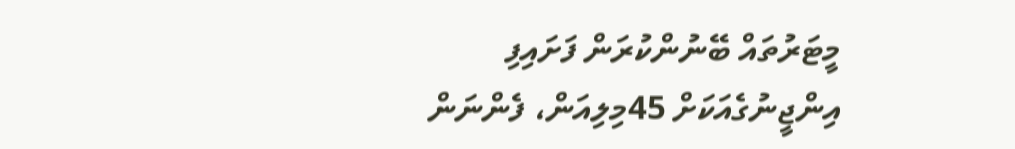މީޓަރުތައް ބޭނުންކުރަން ފަށައިފި
އިންޖީނުގެއަކަށް 45މިލިއަން، ފެންނަން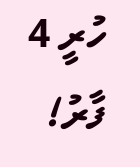ހުރީ 4 ފާރު!